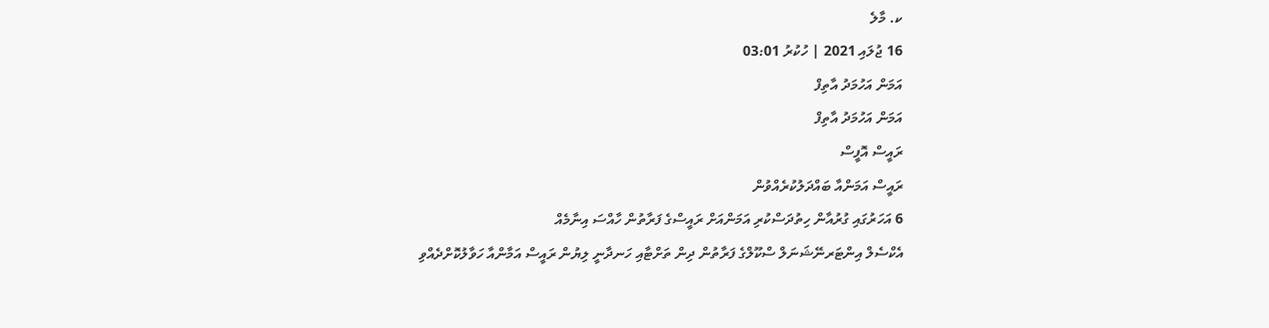ކ. މާލެ
16 ޖުލައި 2021 | ހުކުރު 03:01
އަމަން އަހުމަދު އާތިފް
އަމަން އަހުމަދު އާތިފް
ރައީސް އޮފީސް
ރައީސް އަމަންއާ ބައްދަލުކުރެއްވުން
6 އަހަރުގައި ގުރުއާން ހިތުދަސްކުރި އަމަންއަށް ރައީސްގެ ފަރާތުން ހާއްސަ އިނާމެއް
އެކްސެލް އިންޓަރނޭޝަނަލް ސްކޫލްގެ ފަރާތުން ދިން ތަށްޓާއި ހަނދާނީ ލިޔުން ރައީސް އަމާންއާ ހަވާލުކޮށްދެއްވި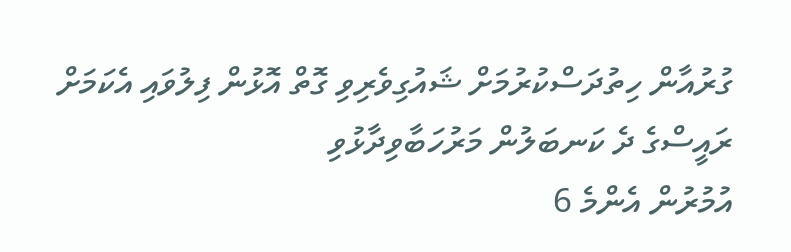ގުރުއާން ހިތުދަސްކުރުމަށް ޝައުގިވެރިވި ގޮތް އޮޅުން ފިލުވައި އެކަމަށް ރައީސްގެ ދެ ކަނބަލުން މަރުހަބާވިދާޅުވި
އުމުރުން އެންމެ 6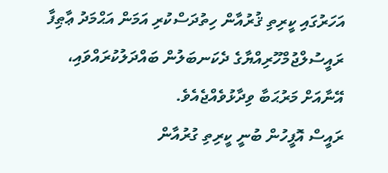އަހަރުގައި ކީރިތި ޤުރުއާން ހިތުދަސްކުރި އަމަން އަޙްމަދު ޢާޠިފާ ރައީސުލްޖުމްހޫރިއްޔާގެ ދެކަނބަލުން ބައްދަލުކުރައްވައި، އޭނާއަށް މަރުޙަބާ ވިދާޅުވެއްޖެއެވެ.
ރައީސް އޮފީހުން ބުނީ ކީރިތި ގުރުއާން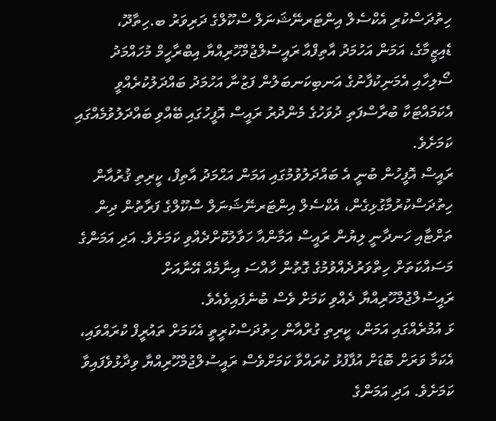ހިތުދަސްކުރި އެކްސެލް އިންޓަރނޭޝަނަލް ސްކޫލްގެ ދަރިވަރު ބ.ހިތާދޫ، ޑެއިޒީމާގެ، އަމަން އަހުމަދު އާތިފްއާ ރައީސުލްޖުމްހޫރިއްޔާ އިބްރާހީމް މުހައްމަދު ސޯލިހާއި އެމަނިކުފާނުގެ އަނބިކަނބަލުން ފަޒުނާ އަހުމަދު ބައްދަލުކުރެއްވީ އެކަމައްޓަކާ ބުރާސްފަތި ދުވަހުގެ މެންދުރު ރައީސް އޮފީހުގައި ބޭއްވި ބައްދަލުވުމެއްގައި ކަމަށެވެ.
ރައީސް އޮފީހުން ބުނީ އެ ބައްދަލުވުމުގައި އަމަން އަޙްމަދު އާތިފް، ކީރިތި ޤުރުއާން ހިތުދަސްކުރުމާގުޅިގެން، އެކްސެލް އިންޓަރނޭޝަނަލް ސްކޫލްގެ ފަރާތުން ދިން ތަށްޓާއި ހަނދާނީ ލިޔުން ރައީސް އަމާންއާ ހަވާލުކޮށްދެއްވި ކަމަށެވެ. އަދި އަމަންގެ މަސައްކަތަށް ހިތްވަރުދެއްވުމުގެ ގޮތުން ހާއްސަ އިނާމެއް އޭނާއަށް ރައީސުލްޖުމްހޫރިއްޔާ ދެއްވި ކަމަށް ވެސް ބުނެފައިވެއެވެ.
ޅަ އުމުރެއްގައި އަމަން، ކީރިތި ގުރްއާން ހިތުދަސްކުރީތީ އެކަމަށް ތައުރީފް ކުރައްވައި، އެކަމާ ވަރަށް ބޮޑަށް އުފާފުޅު ކުރައްވާ ކަމަށްވެސް ރައީސުލްޖުމްހޫރިއްޔާ ވިދާޅުވެފައިވާ ކަމަށެވެ. އަދި އަމަންގެ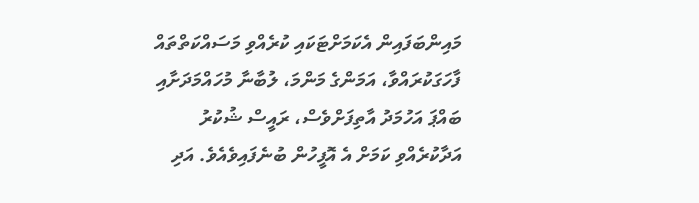މައިންބަފައިން އެކަމަށްޓަކައި ކުރެއްވި މަސައްކަތްތައް ފާހަގަކުރައްވާ، އަމަންގެ މަންމަ، ލުބާނާ މުހައްމަދަށާއި ބައްޕަ އަހުމަދު އާތިފަށްވެސް، ރައީސް ޝުކުރު އަދާކުރެއްވި ކަމަށް އެ އޮފީހުން ބުނެފައިވެއެވެ. އަދި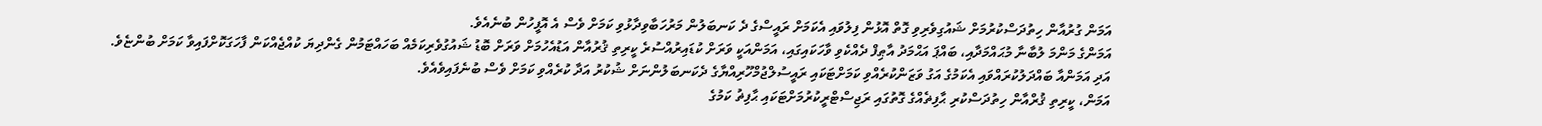އަމަން ގުރުއާން ހިތުދަސްކުރުމަށް ޝައުގިވެރިވި ގޮތް އޮޅުން ފިލުވައި އެކަމަށް ރައީސްގެ ދެ ކަނބަލުން މަރުހަބާވިދާޅުވި ކަމަށް ވެސް އެ އޮފީހުން ބުނެއެވެ.
އަމަންގެ މަންމަ ލުބާނާ މުޙައްމަދާއި، ބައްޕަ އަޙްމަދު އާޠިފް ދެއްކެވި ވާހަކައިގައި، އަމަންއަކީ ވަރަށް ކުޑައިރުއްސުރެ ކީރިތި ޤުރުއާން އަޑުއެހުމަށް ވަރަށް ބޮޑު ޝައުގުވެރިކަމެއް ބަހައްޓަމުން ގެންދިޔަ ކުއްޖެއްކަން ފާހަގަކޮށްފައިވާ ކަމަށް ބުންޏެވެ. އަދި އަމަންއާ ބައްދަލުކުރައްވައި އެކަމުގެ އަގު ވަޒަންކުރެއްވި ކަމަށްޓަކައި ރައީސުލްޖުމްހޫރިއްޔާގެ ދެކަނބަލުންނަށް ޝުކުރު އަދާ ކުރެއްވި ކަމަށް ވެސް ބުނެފައިވެއެވެ.
އަމަން، ކީރިތި ޤުރްއާން ހިތުދަސްކުރި ޙާފިޡެއްގެ ގޮތުގައި ރަޖިސްޓްރީކުރުމަށްޓަކައި ޙާފިޡު ކަމުގެ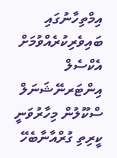އިމްތިހާނުގައި ބައިވެރިކުރެއްވުމަށް އެކްސެލް އިންޓަރނޭޝަނަލް ސްކޫލުން މިހާރުވަނީ ކީރިތި ގުރްއާނާބެހޭ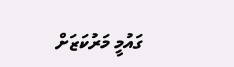ގައުމީ މަރުކަޒަށް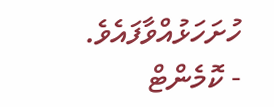ހުށަހަޅުއްވާފައެވެ.
- ކޮމެންޓް